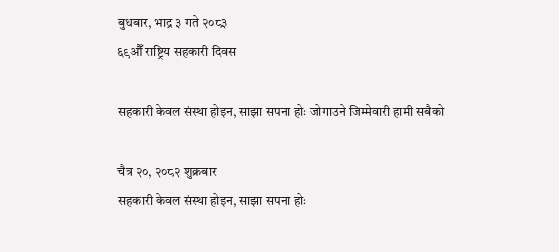बुधबार, भाद्र ३ गते २०८३
६९औँ राष्ट्रिय सहकारी दिवस

सहकारी केवल संस्था होइन, साझा सपना होः जोगाउने जिम्मेवारी हामी सबैको

चैत्र २०, २०८२ शुक्रबार
सहकारी केवल संस्था होइन, साझा सपना होः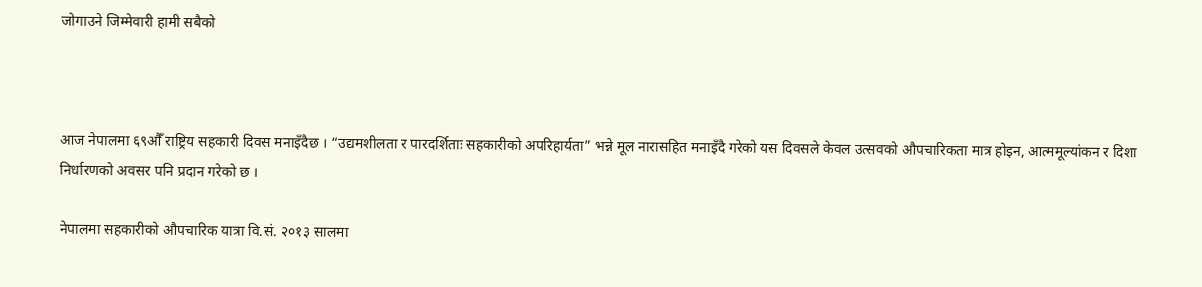जोगाउने जिम्मेवारी हामी सबैको



आज नेपालमा ६९औँ राष्ट्रिय सहकारी दिवस मनाइँदैछ । “उद्यमशीलता र पारदर्शिताः सहकारीको अपरिहार्यता” भन्ने मूल नारासहित मनाइँदै गरेको यस दिवसले केवल उत्सवको औपचारिकता मात्र होइन, आत्ममूल्यांकन र दिशा निर्धारणको अवसर पनि प्रदान गरेको छ ।

नेपालमा सहकारीको औपचारिक यात्रा वि.सं. २०१३ सालमा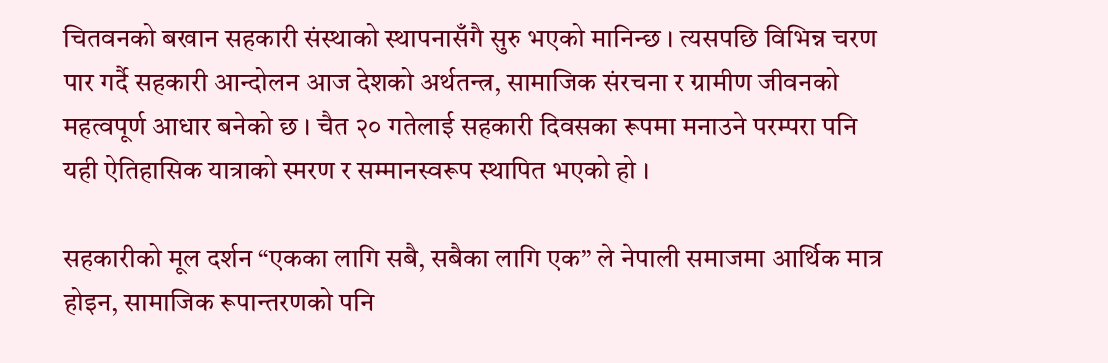चितवनको बखान सहकारी संस्थाको स्थापनासँगै सुरु भएको मानिन्छ । त्यसपछि विभिन्न चरण पार गर्दै सहकारी आन्दोलन आज देशको अर्थतन्त्र, सामाजिक संरचना र ग्रामीण जीवनको महत्वपूर्ण आधार बनेको छ । चैत २० गतेलाई सहकारी दिवसका रूपमा मनाउने परम्परा पनि यही ऐतिहासिक यात्राको स्मरण र सम्मानस्वरूप स्थापित भएको हो ।

सहकारीको मूल दर्शन “एकका लागि सबै, सबैका लागि एक” ले नेपाली समाजमा आर्थिक मात्र होइन, सामाजिक रूपान्तरणको पनि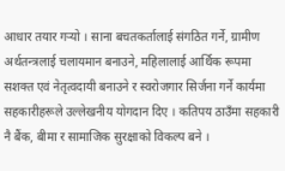आधार तयार गर्‍यो । साना बचतकर्तालाई संगठित गर्ने, ग्रामीण अर्थतन्त्रलाई चलायमान बनाउने, महिलालाई आर्थिक रूपमा सशक्त एवं नेतृत्वदायी बनाउने र स्वरोजगार सिर्जना गर्ने कार्यमा सहकारीहरूले उल्लेखनीय योगदान दिए । कतिपय ठाउँमा सहकारी नै बैंक, बीमा र सामाजिक सुरक्षाको विकल्प बने ।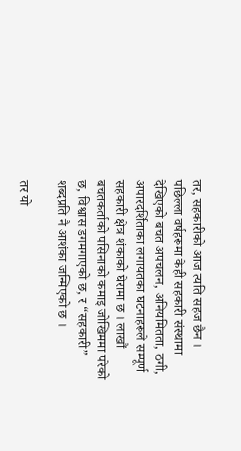तर, सहकारीको आज त्यति सहज छैन । पछिल्ला वर्षहरूमा केही सहकारी संस्थामा देखिएको बचत अपचलन, अनियमितता, ठगी, अपारदर्शिताका लगायतका घटनाहरूले सम्पूर्ण सहकारी क्षेत्र शंकाको घेरामा छ । लाखौं बचतकर्ताको पसिनाको कमाइ जोखिममा परेको छ, विश्वास डगमगाएको छ, र “सहकारी” शब्दप्रति नै आशंका जन्मिएको छ ।

तर यो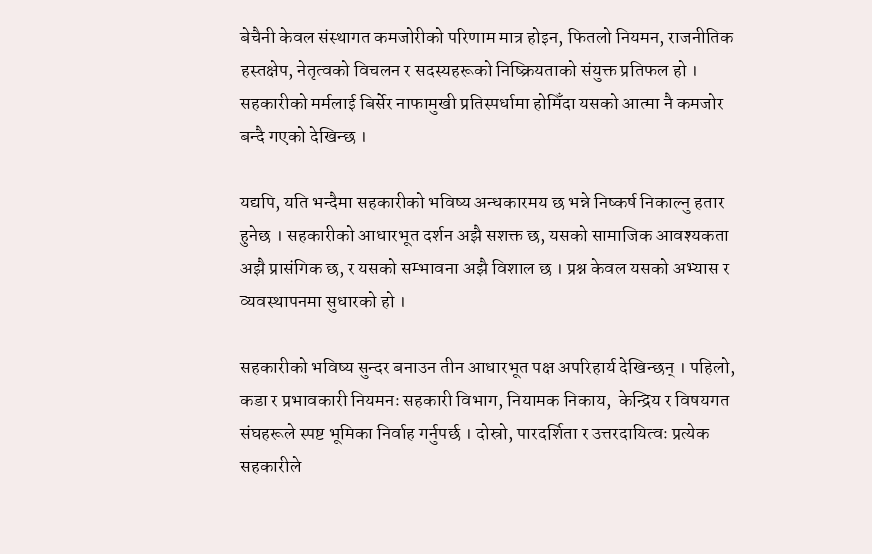बेचैनी केवल संस्थागत कमजोरीको परिणाम मात्र होइन, फितलो नियमन, राजनीतिक हस्तक्षेप, नेतृत्वको विचलन र सदस्यहरूको निष्क्रियताको संयुक्त प्रतिफल हो । सहकारीको मर्मलाई बिर्सेर नाफामुखी प्रतिस्पर्धामा होमिँदा यसको आत्मा नै कमजोर बन्दै गएको देखिन्छ ।

यद्यपि, यति भन्दैमा सहकारीको भविष्य अन्धकारमय छ भन्ने निष्कर्ष निकाल्नु हतार हुनेछ । सहकारीको आधारभूत दर्शन अझै सशक्त छ, यसको सामाजिक आवश्यकता अझै प्रासंगिक छ, र यसको सम्भावना अझै विशाल छ । प्रश्न केवल यसको अभ्यास र व्यवस्थापनमा सुधारको हो ।

सहकारीको भविष्य सुन्दर बनाउन तीन आधारभूत पक्ष अपरिहार्य देखिन्छन् । पहिलो, कडा र प्रभावकारी नियमनः सहकारी विभाग, नियामक निकाय,  केन्द्रिय र विषयगत संघहरूले स्पष्ट भूमिका निर्वाह गर्नुपर्छ । दोस्रो, पारदर्शिता र उत्तरदायित्वः प्रत्येक सहकारीले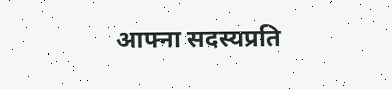आफ्ना सदस्यप्रति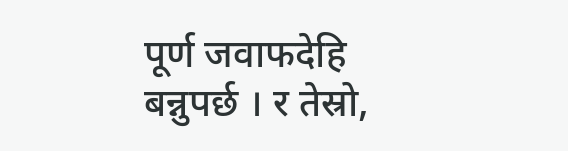पूर्ण जवाफदेहि बन्नुपर्छ । र तेस्रो,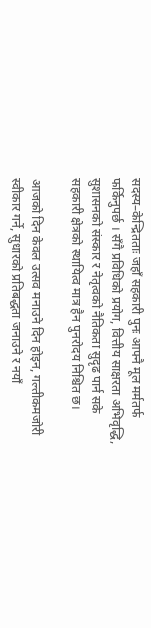सदस्य–केन्द्रितताः जहाँ सहकारी पुनः आफ्नै मूल मर्मतर्फ फर्किनुपर्छ । सँगै प्रविधिको प्रयोग, वित्तीय साक्षरता अभिवृद्धि, सुशासनको संस्कार र नेतृत्वको नैतिकता सुदृढ पार्न सके सहकारी क्षेत्रको स्थायित्व मात्र हैन पुनरोदय निश्चित छ।

आजको दिन केवल उत्सव मनाउने दिन होइन, गल्तीकमजोरी स्वीकार गर्ने, सुधारको प्रतिबद्धता जनाउने र नयाँ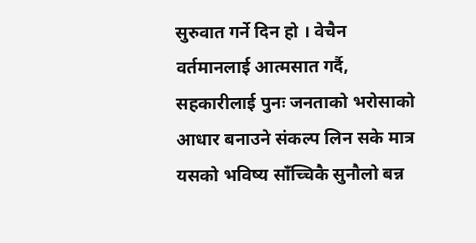सुरुवात गर्ने दिन हो । वेचैन वर्तमानलाई आत्मसात गर्दै, सहकारीलाई पुनः जनताको भरोसाको आधार बनाउने संकल्प लिन सके मात्र यसको भविष्य साँच्चिकै सुनौलो बन्न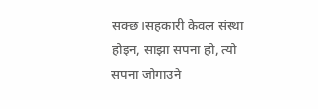सक्छ।सहकारी केवल संस्था होइन, साझा सपना हो, त्यो सपना जोगाउने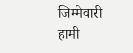जिम्मेवारी हामी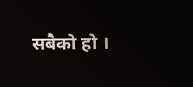सबैको हो ।